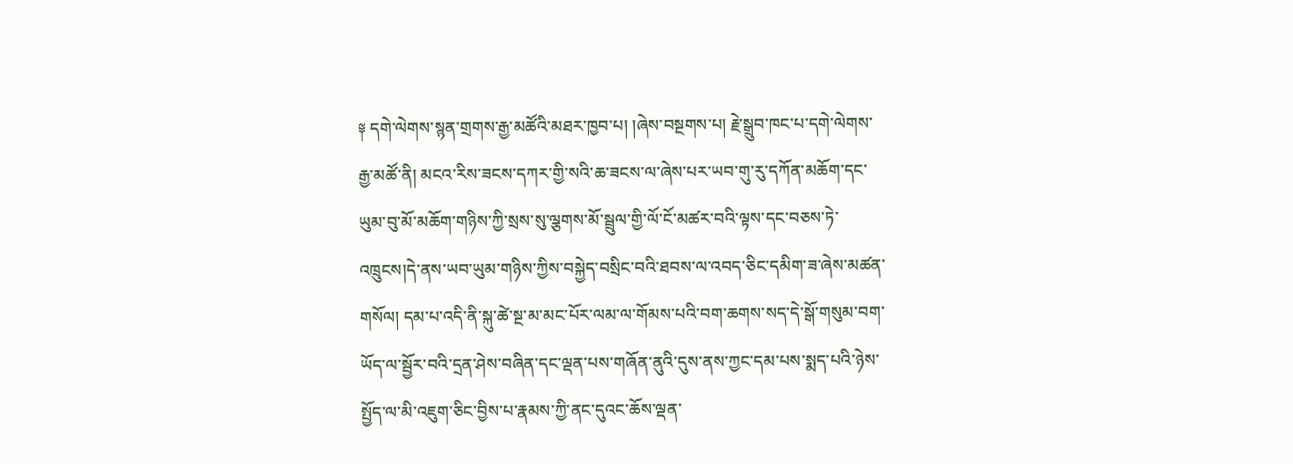༈ དགེ་ལེགས་སྙན་གྲགས་རྒྱ་མཚོའི་མཐར་ཁྱབ་པ། །ཞེས་བསྔགས་པ། རྗེ་སྒྲུབ་ཁང་པ་དགེ་ལེགས་རྒྱ་མཚོ་ནི། མངའ་རིས་ཟངས་དཀར་གྱི་སའི་ཆ་ཟངས་ལ་ཞེས་པར་ཡབ་གུ་རུ་དཀོན་མཆོག་དང་ཡུམ་བུ་མོ་མཆོག་གཉིས་ཀྱི་སྲས་སུ་ལྕགས་མོ་སྦྲུལ་གྱི་ལོ་ངོ་མཚར་བའི་ལྟས་དང་བཅས་ཏེ་འཁྲུངས།དེ་ནས་ཡབ་ཡུམ་གཉིས་ཀྱིས་བསྐྱེད་བསྲིང་བའི་ཐབས་ལ་འབད་ཅིང་དམིག་ཟ་ཞེས་མཚན་གསོལ། དམ་པ་འདི་ནི་སྐུ་ཚེ་སྔ་མ་མང་པོར་ལམ་ལ་གོམས་པའི་བག་ཆགས་སད་དེ་སྒོ་གསུམ་བག་ཡོད་ལ་སྦྱོར་བའི་དྲན་ཤེས་བཞིན་དང་ལྡན་པས་གཞོན་ནུའི་དུས་ནས་ཀྱང་དམ་པས་སྨད་པའི་ཉེས་སྤྱོད་ལ་མི་འཇུག་ཅིང་བྱིས་པ་རྣམས་ཀྱི་ནང་དུའང་ཆོས་ལྡན་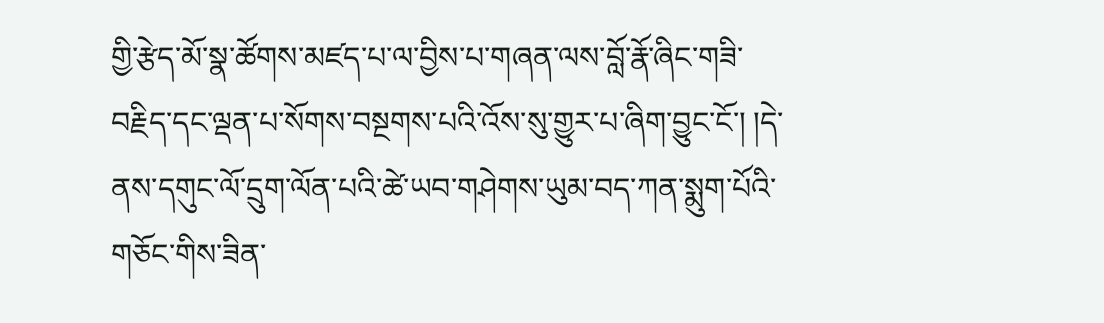གྱི་རྩེད་མོ་སྣ་ཚོགས་མཛད་པ་ལ་བྱིས་པ་གཞན་ལས་བློ་རྣོ་ཞིང་གཟི་བརྗིད་དང་ལྡན་པ་སོགས་བསྔགས་པའི་འོས་སུ་གྱུར་པ་ཞིག་བྱུང་ངོ་། །དེ་ནས་དགུང་ལོ་དྲུག་ལོན་པའི་ཚེ་ཡབ་གཤེགས་ཡུམ་བད་ཀན་སྨུག་པོའི་གཅོང་གིས་ཟིན་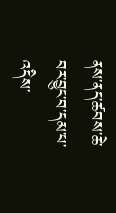ནས་ནད་ཚབས་ཆེ་བར་བྱུང་བ་དམ་པ་འདིས་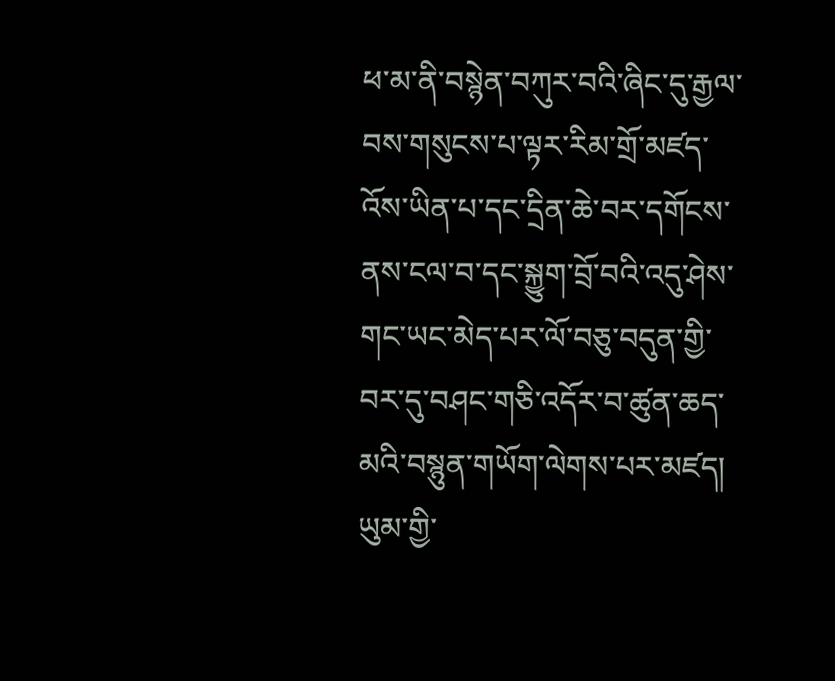ཕ་མ་ནི་བསྙེན་བཀུར་བའི་ཞིང་དུ་རྒྱལ་བས་གསུངས་པ་ལྟར་རིམ་གྲོ་མཛད་འོས་ཡིན་པ་དང་དྲིན་ཆེ་བར་དགོངས་ནས་ངལ་བ་དང་སྐྱུག་བྲོ་བའི་འདུ་ཤེས་གང་ཡང་མེད་པར་ལོ་བཅུ་བདུན་གྱི་བར་དུ་བཤང་གཅི་འདོར་བ་ཚུན་ཆད་མའི་བསྙུན་གཡོག་ལེགས་པར་མཛད། ཡུམ་གྱི་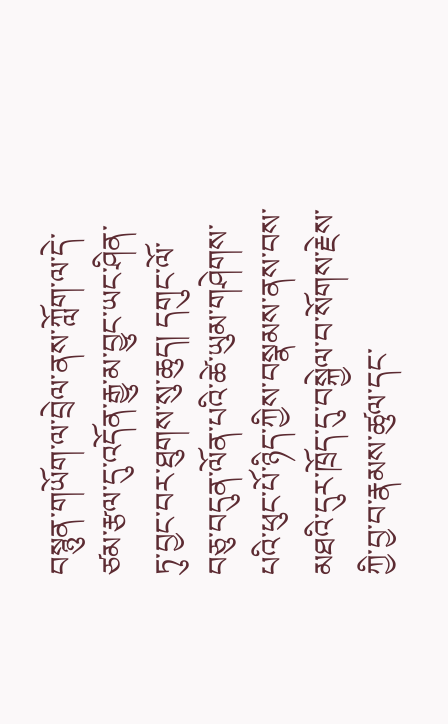བསྙུན་གཡོག་ལ་བྲེལ་ནས་ཀློག་ལ་དེ་ཙམ་རྩལ་དུ་འདོན་རྒྱུ་མ་བྱུང་ཡང་ཤིན་ཏུ་བྱང་བར་ཐུགས་སུ་ཆུད། དགུང་ལོ་བཅུ་བདུན་ལོན་པའི་ཚེ་ཡུམ་གཤེགས་པའི་ཕུང་པོ་ཉིད་ཀྱིས་བསྣམས་ནས་བས་མཐའི་དུར་ཁྲོད་དུ་བསྐྱེལ་བ་སོགས་རྗེས་ཀྱི་བྱ་བ་རྣམས་ཚུལ་དང་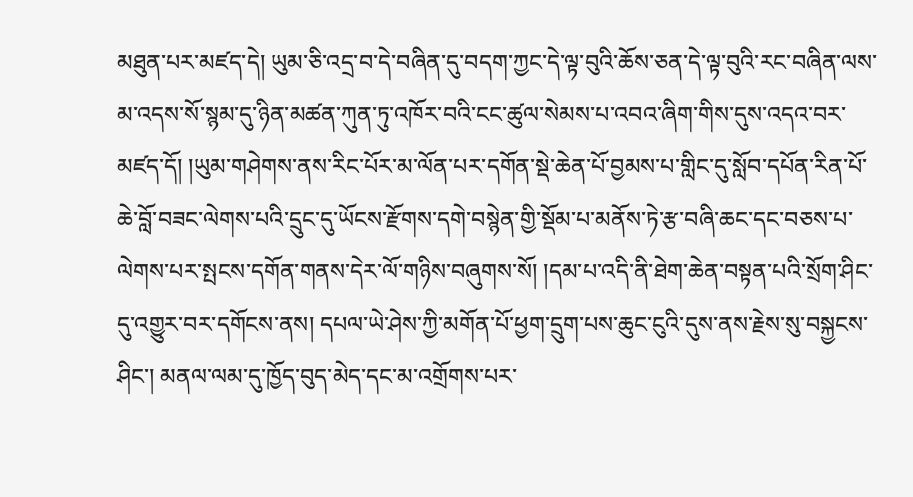མཐུན་པར་མཛད་དེ། ཡུམ་ཅི་འདྲ་བ་དེ་བཞིན་དུ་བདག་ཀྱང་དེ་ལྟ་བུའི་ཆོས་ཅན་དེ་ལྟ་བུའི་རང་བཞིན་ལས་མ་འདས་སོ་སྙམ་དུ་ཉིན་མཚན་ཀུན་ཏུ་འཁོར་བའི་ངང་ཚུལ་སེམས་པ་འབའ་ཞིག་གིས་དུས་འདའ་བར་མཛད་དོ། །ཡུམ་གཤེགས་ནས་རིང་པོར་མ་ལོན་པར་དགོན་སྡེ་ཆེན་པོ་བྱམས་པ་གླིང་དུ་སློབ་དཔོན་རིན་པོ་ཆེ་བློ་བཟང་ལེགས་པའི་དྲུང་དུ་ཡོངས་རྫོགས་དགེ་བསྙེན་གྱི་སྡོམ་པ་མནོས་ཏེ་རྩ་བཞི་ཆང་དང་བཅས་པ་ལེགས་པར་སྤངས་དགོན་གནས་དེར་ལོ་གཉིས་བཞུགས་སོ། །དམ་པ་འདི་ནི་ཐེག་ཆེན་བསྟན་པའི་སྲོག་ཤིང་དུ་འགྱུར་བར་དགོངས་ནས། དཔལ་ཡེ་ཤེས་ཀྱི་མགོན་པོ་ཕྱག་དྲུག་པས་ཆུང་ངུའི་དུས་ནས་རྗེས་སུ་བསྐྱངས་ཤིང་། མནལ་ལམ་དུ་ཁྱོད་བུད་མེད་དང་མ་འགྲོགས་པར་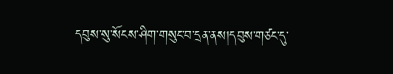དབུས་སུ་སོངས་ཤིག་གསུང་བ་དྲན་ནས།དབུས་གཙང་དུ་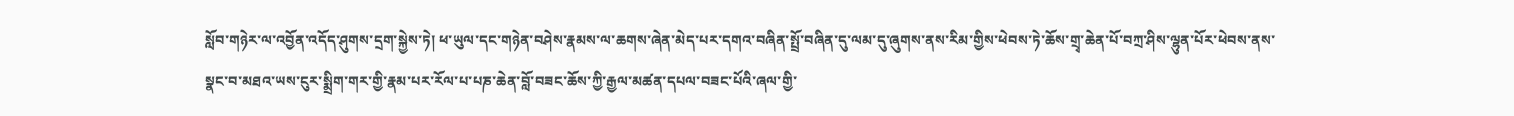སློབ་གཉེར་ལ་འབྱོན་འདོད་ཤུགས་དྲག་སྐྱེས་ཏེ། ཕ་ཡུལ་དང་གཉེན་བཤེས་རྣམས་ལ་ཆགས་ཞེན་མེད་པར་དགའ་བཞིན་སྤྲོ་བཞིན་དུ་ལམ་དུ་ཞུགས་ནས་རིམ་གྱིས་ཕེབས་ཏེ་ཆོས་གྲྭ་ཆེན་པོ་བཀྲ་ཤིས་ལྷུན་པོར་ཕེབས་ནས་སྣང་བ་མཐའ་ཡས་ངུར་སྨྲིག་གར་གྱི་རྣམ་པར་རོལ་པ་པཎ་ཆེན་བློ་བཟང་ཆོས་ཀྱི་རྒྱལ་མཚན་དཔལ་བཟང་པོའི་ཞལ་གྱི་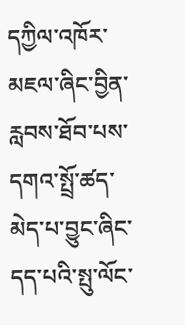དཀྱིལ་འཁོར་མཇལ་ཞིང་བྱིན་རླབས་ཐོབ་པས་དགའ་སྤྲོ་ཚད་མེད་པ་བྱུང་ཞིང་དད་པའི་སྤུ་ལོང་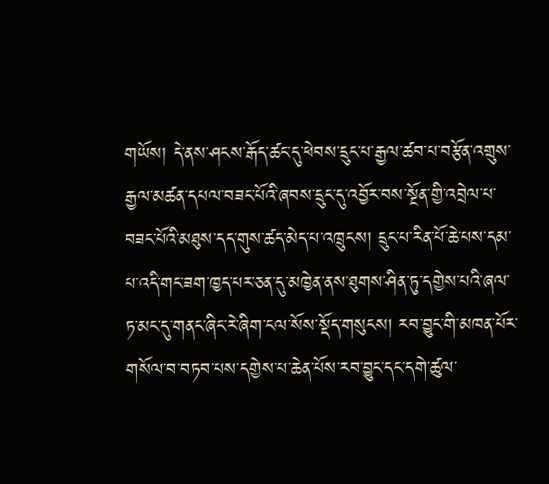གཡོས། དེ་ནས་ཤངས་རྒོད་ཚང་དུ་ཕེབས་དྲུང་པ་རྒྱལ་ཚབ་པ་བརྩོན་འགྲུས་རྒྱལ་མཚན་དཔལ་བཟང་པོའི་ཞབས་དྲུང་དུ་འབྱོར་བས་སྔོན་གྱི་འབྲེལ་པ་བཟང་པོའི་མཐུས་དད་གུས་ཚད་མེད་པ་འཁྲུངས། དྲུང་པ་རིན་པོ་ཆེ་པས་དམ་པ་འདི་གང་ཟག་ཁྱད་པར་ཅན་དུ་མཁྱེན་ནས་ཐུགས་ཤིན་ཏུ་དགྱེས་པའི་ཞལ་ཏ་མང་དུ་གནང་ཞིང་རེ་ཞིག་ངལ་སོས་སྡོད་གསུངས། རབ་བྱུང་གི་མཁན་པོར་གསོལ་བ་བཏབ་པས་དགྱེས་པ་ཆེན་པོས་རབ་བྱུང་དང་དགེ་ཚུལ་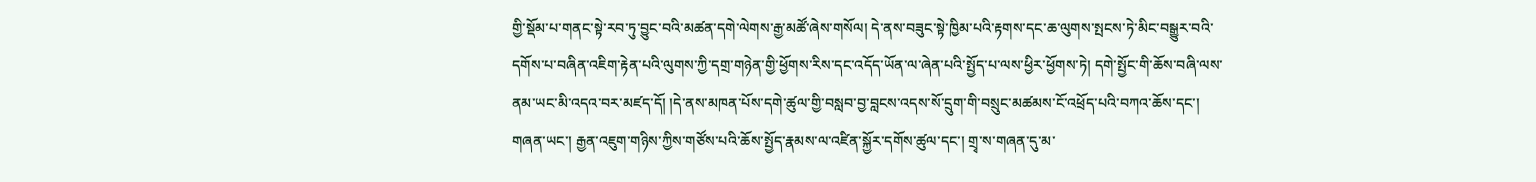གྱི་སྡོམ་པ་གནང་སྟེ་རབ་ཏུ་བྱུང་བའི་མཚན་དགེ་ལེགས་རྒྱ་མཚོ་ཞེས་གསོལ། དེ་ནས་བཟུང་སྟེ་ཁྱིམ་པའི་རྟགས་དང་ཆ་ལུགས་སྤངས་ཏེ་མིང་བསྒྱུར་བའི་དགོས་པ་བཞིན་འཇིག་རྟེན་པའི་ལུགས་ཀྱི་དགྲ་གཉེན་གྱི་ཕྱོགས་རིས་དང་འདོད་ཡོན་ལ་ཞེན་པའི་སྤྱོད་པ་ལས་ཕྱིར་ཕྱོགས་ཏེ། དགེ་སྤྱོང་གི་ཆོས་བཞི་ལས་ནམ་ཡང་མི་འདའ་བར་མཛད་དོ། །དེ་ནས་མཁན་པོས་དགེ་ཚུལ་གྱི་བསླབ་བྱ་བླངས་འདས་སོ་དྲུག་གི་བསྲུང་མཚམས་ངོ་འཕྲོད་པའི་བཀའ་ཆོས་དང་། གཞན་ཡང་། རྒྱན་འཇུག་གཉིས་ཀྱིས་གཙོས་པའི་ཆོས་སྤྱོད་རྣམས་ལ་འཛིན་སྐྱོར་དགོས་ཚུལ་དང་། གྲྭ་ས་གཞན་དུ་མ་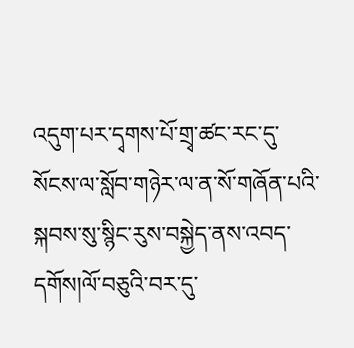འདུག་པར་དྭགས་པོ་གྲྭ་ཚང་རང་དུ་སོངས་ལ་སློབ་གཉེར་ལ་ན་སོ་གཞོན་པའི་སྐབས་སུ་སྙིང་རུས་བསྐྱེད་ནས་འབད་དགོས།ལོ་བཅུའི་བར་དུ་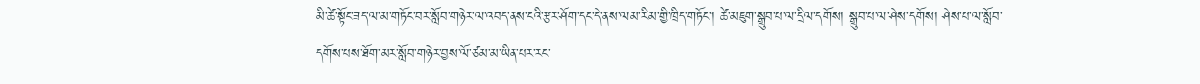མི་ཚེ་སྟོང་ཟད་ལ་མ་གཏོང་བར་སློབ་གཉེར་ལ་འབད་ནས་ངའི་རྩར་ཤོག་དང་དེ་ནས་ལམ་རིམ་གྱི་ཁྲིད་གཏོང་། ཚེ་མཇུག་སྒྲུབ་པ་ལ་དྲིལ་དགོས། སྒྲུབ་པ་ལ་ཤེས་དགོས། ཤེས་པ་ལ་སློབ་དགོས་པས་ཐོག་མར་སློབ་གཉེར་བྱས་ལོ་ཙམ་མ་ཡིན་པར་རང་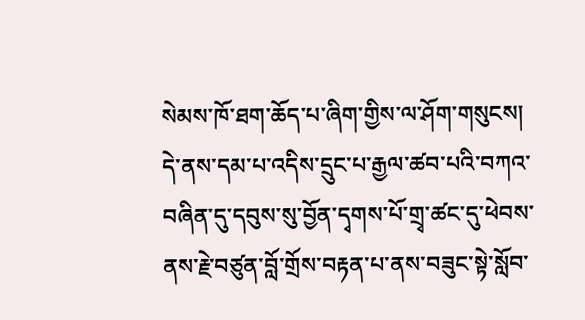སེམས་ཁོ་ཐག་ཆོད་པ་ཞིག་གྱིས་ལ་ཤོག་གསུངས། དེ་ནས་དམ་པ་འདིས་དྲུང་པ་རྒྱལ་ཚབ་པའི་བཀའ་བཞིན་དུ་དབུས་སུ་བྱོན་དྭགས་པོ་གྲྭ་ཚང་དུ་ཕེབས་ནས་རྗེ་བཙུན་བློ་གྲོས་བརྟན་པ་ནས་བཟུང་སྟེ་སློབ་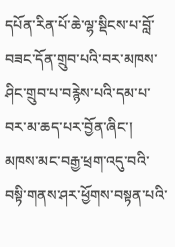དཔོན་རིན་པོ་ཆེ་ལྷ་སྡིངས་པ་བློ་བཟང་དོན་གྲུབ་པའི་བར་མཁས་ཤིང་གྲུབ་པ་བརྙེས་པའི་དམ་པ་བར་མ་ཆད་པར་བྱོན་ཞིང་། མཁས་མང་བརྒྱ་ཕྲག་འདུ་བའི་བསྟི་གནས་ཤར་ཕྱོགས་བསྟན་པའི་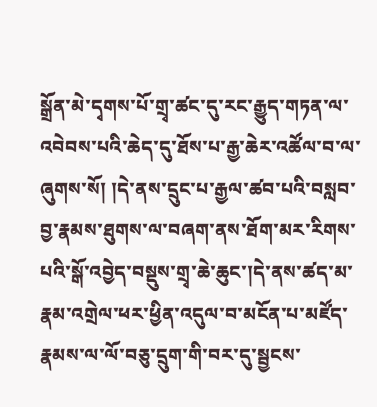སྒྲོན་མེ་དྭགས་པོ་གྲྭ་ཚང་དུ་རང་རྒྱུད་གཏན་ལ་འབེབས་པའི་ཆེད་དུ་ཐོས་པ་རྒྱ་ཆེར་འཚོལ་བ་ལ་ཞུགས་སོ། །དེ་ནས་དྲུང་པ་རྒྱལ་ཚབ་པའི་བསླབ་བྱ་རྣམས་ཐུགས་ལ་བཞག་ནས་ཐོག་མར་རིགས་པའི་སྒོ་འབྱེད་བསྡུས་གྲྭ་ཆེ་ཆུང་།དེ་ནས་ཚད་མ་རྣམ་འགྲེལ་ཕར་ཕྱིན་འདུལ་བ་མངོན་པ་མཛོད་རྣམས་ལ་ལོ་བཅུ་དྲུག་གི་བར་དུ་སྦྱངས་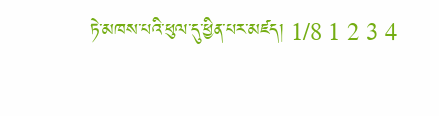ཏེ་མཁས་པའི་ཕུལ་དུ་ཕྱིན་པར་མཛད། 1/8 1 2 3 4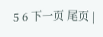5 6 下一页 尾页 |